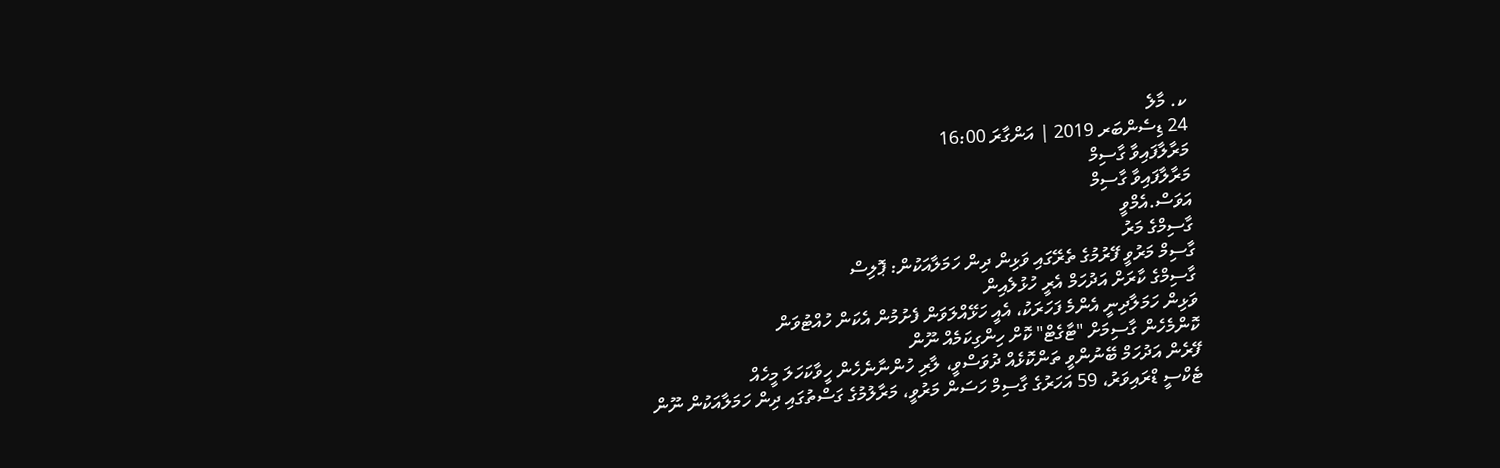ކ. މާލެ
24 ޑިސެންބަރ 2019 | އަންގާރަ 16:00
މަރާލާފައިވާ ގާސިމް
މަރާލާފައިވާ ގާސިމް
އަވަސް.އެމްވީ
ގާސިމްގެ މަރު
ގާސިމް މަރުވީ ފޭރުމުގެ ތެރޭގައި ވަޅިން ދިން ހަމަލާއަކުން: ޕޮލިސް
ގާސިމްގެ ކާރަށް އަދުހަމް އެރީ ހުޅުލެއިން
ވަޅިން ހަމަލާދިނީ އެންމެ ފަހަރަކު، އެއީ ހަޅޭއްލަވަން ފެށުމުން އެކަން ހުއްޓުވަން
ކޮންމެހެން ގާސިމަށް "ޓާގެޓް" ކޮށް ހިންގިކަމެއް ނޫން
ފޭރެން އަދުހަމް ބޭނުންވީ ތަންކޮޅެއް ދުވަސްވީ، ލާރި ހުންނާނެހެން ހީވާކަހަލަ މީހެއް
ޓެކްސީ ޑްރައިވަރު، 59 އަހަރުގެ ގާސިމް ހަސަން މަރުވީ، މަރާލުމުގެ ގަސްތުގައި ދިން ހަމަލާއަކުން ނޫން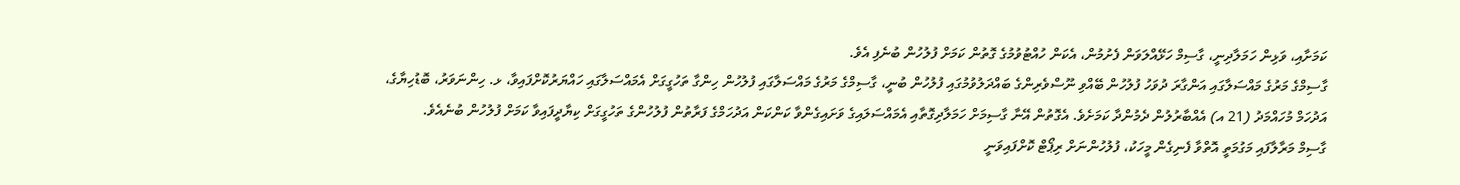ކަމަށާއި، ވަޅިން ހަމަލާދިނީ، ގާސިމް ހަޅޭއްލަވަން ފެށުމުން، އެކަން ހުއްޓުވުމުގެ ގޮތުން ކަމަށް ފުލުހުން ބުނެފި އެވެ.
ގާސިމްގެ މަރުގެ މައްސަލާގައި އަންގާރަ ދުވަހު ފުލުހުން ބޭއްވި ނޫސްވެރިންގެ ބައްދަލުވުމުގައި ފުލުހުން ބުނީ، ގާސިމްގެ މަރުގެ މައްސަލާގައި ފުލުހުން ހިންގާ ތަހުގީގަށް އެމައްސަލާގައި ހައްޔަރުކޮށްފައިވާ، ޅ. ހިންނަވަރު، ބޮޑުހިޔާގެ، އަދުހަމް މުހައްމަދު (21 އ) އެއްބާރުލުން ދެމުންދާ ކަމަށެވެ. އެގޮތުން އޭނާ ގާސިމަށް ހަމަލާދިގޮތާއި އެމައްސަލައިގެ ވަށައިގެންވާ ކަންކަން އަދުހަމްގެ ފަރާތުން ފުލުހުންގެ ތަހުގީގަށް ކިޔާދީފައިވާ ކަމަށް ފުލުހުން ބުނެއެވެ.
ގާސިމް މަރާލާފައި މަގުމަތީ އޮތްވާ ފެނިގެން މީހަކު، ފުލުހުންނަށް ރިޕޯޓް ކޮށްފައިވަނީ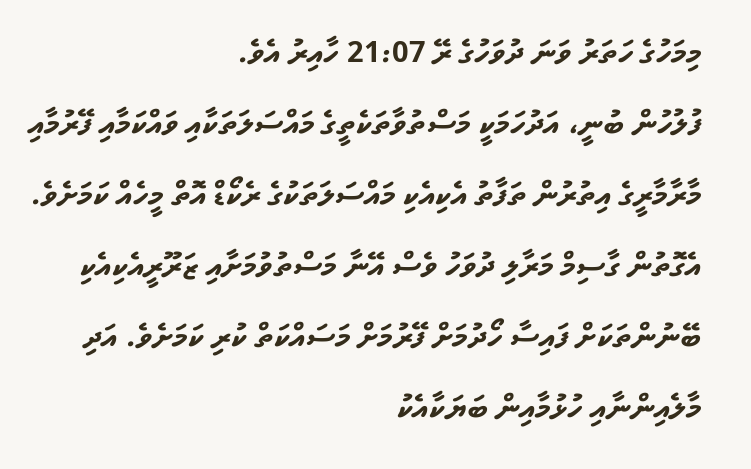މިމަހުގެ ހަތަރު ވަނަ ދުވަހުގެ ރޭ 21:07 ހާއިރު އެވެ.
ފުލުހުން ބުނީ، އަދުހަމަކީ މަސްތުވާތަކެތީގެ މައްސަލަތަކާއި ވައްކަމާއި ފޭރުމާއި މާރާމާރީގެ އިތުރުން ތަފާތު އެކިއެކި މައްސަލަތަކުގެ ރެކޯޑް އޮތް މީހެއް ކަމަށެވެ. އެގޮތުން ގާސިމް މަރާލި ދުވަހު ވެސް އޭނާ މަސްތުވުމަށާއި ޒަރޫރީއެކިއެކި ބޭނުންތަކަށް ފައިސާ ހޯދުމަށް ފޭރުމަށް މަސައްކަތް ކުރި ކަމަށެވެ. އަދި މާލެއިންނާއި ހުޅުމާއިން ބަޔަކާއެކު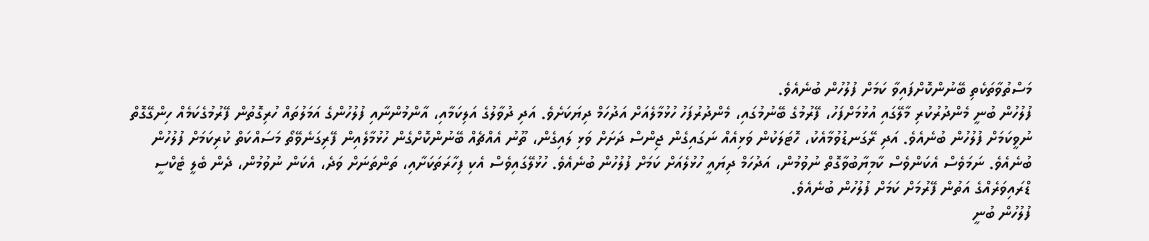މަސްތުވާތަކެތި ބޭނުންކޮށްފައިވާ ކަމަށް ފުލުހުން ބުނެއެވެ.
ފުލުހުން ބުނީ މެންދުރުކުރި މާލޭގައި އުޅުމަށްފަހު، ފޭރުމުގެ ބޭނުމުގައި، މެންދުރުފަހު ހުޅުމާލެއަށް އަދުހަމް ދިޔަކަށެވެ. އަދި ދުވާލުގެ އަލިކަމާއި، އާންމުންނާއި ފުލުހުންގެ އަމަލުތައް ހުރިގޮތުން ފޭރުމުގެކަމެއް ހިންގޭގޮތް ނުވީކަމަށް ފުލުހުން ބުނެއެވެ. އަދި ރޭގަނޑުވުމާއެކު، ހޮޓަލަކުން ވަޅިއެއް ނަގައިގެން ޖިންސް ދަށަށް ވަޅި ލައިގެން، ތޫނު އެއްޗެއް ބޭނުންކޮށްގެން ހުޅުމާލެއިން ފޭރިގަނެވޭތޯ މަސައްކަތް ކުރިކަމަށް ފުލުހުން ބުނެއެވެ. ނަމަވެސް އެކަންވެސް ކާމިޔާބުވާގޮތް ނުވުމުން، އަދުހަމް ދިޔައީ ހުޅުލެއަށް ކަމަށް ފުލުހުން ބުނެއެވެ. ހުޅުލޭގައިވެސް އެކި ފިހާރަތަކަށާއި، ތަންތަނަށް ވަދެ، އެކަން ނުވުމުން، ދެން ބެލީ ޓެކްސީ ޑްރައިވަރެއްގެ އަތުން ފޭރުމަށް ކަމަށް ފުލުހުން ބުނެއެވެ.
ފުލުހުން ބުނީ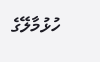ހުޅުމާލޭގެ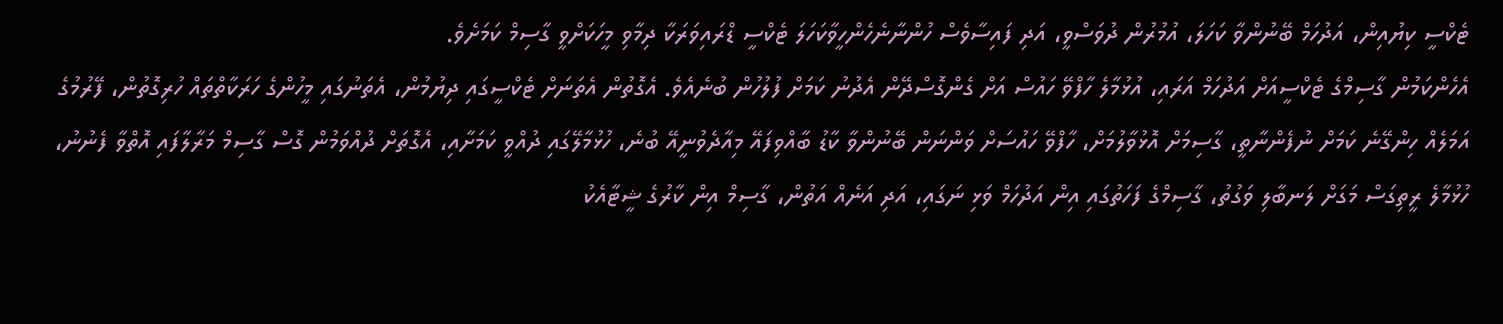ޓެކްސީ ކިޔުއިން، އަދުހަމް ބޭނުންވާ ކަހަލަ، އުމުރުން ދުވަސްވީ، އަދި ފައިސާވެސް ހުންނާނެހެންހީވާކަހަލަ ޓެކްސީ ޑްރައިވަރަކާ ދިމާވި މީހަކަށްވީ ގާސިމް ކަމަށެވެ.
އެހެންކަމުން ގާސިމްގެ ޓެކްސީއަށް އަދުހަމް އަރައި، އުޅުމާލެ ހާފްވޭ ހައުސް އަށް ގެންގޮސްދޭން އެދުނު ކަމަށް ފުލުހުން ބުނެއެވެ. އެގޮތުން އެތަނަށް ޓެކްސީގައި ދިޔުމުން، އެތަނުގައި މީހުންގެ ހަރަކާތްތައް ހުރިގޮތުން، ފޭރުމުގެ އަމަލެއް ހިންގޭނެ ކަމަށް ނުފެންނާތީ، ގާސިމަށް އޮޅުވާލުމަށް، ހާފްވޭ ހައުސަށް ވަންނަން ބޭނުންވާ ކާޑު ބާއްވިފައޭ މިއާދެވުނީއޭ ބުނެ، ހުޅުމާލޭގައި ދުއްވީ ކަމަށާއި، އެގޮތަށް ދުއްވަމުން ގޮސް ގާސިމް މަރާލާފައި އޮތްވާ ފެނުނު، ހުޅުމާލެ ރީތިގަސް މަގަށް ލަނބާލި ވަގުތު، ގާސިމްގެ ފަހަތުގައި އިން އަދުހަމް ވަޅި ނަގައި، އަދި އަނެއް އަތުން، ގާސިމް އިން ކާރުގެ ޝީޓާއެކު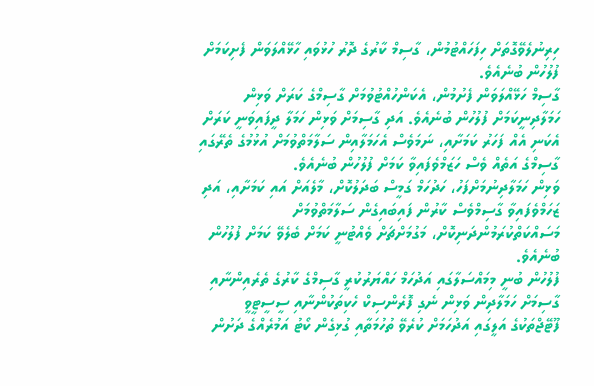ހިރިނުލެވޭގޮތަށް ހިފަހައްޓުމުން، ގާސިމް ކާރުގެ ދޮރު ހުޅުވައި ހާޅޭއްލަވަން ފެށިކަމަށް ފުލުހުން ބުނެއެވެ.
ގާސިމް ހަޅޭއްލަވަން ފެށުމުން، އެކަންހުއްޓުވުމަށް ގާސިމްގެ ކަރަށް ވަޅިން ހަމަލާދިނީކަމަށް ފުލުހުން ބުނެއެވެ. އަދި ގާސިމަށް ވަޅިން ހަމަލާ ދީފައިވަނީ ކަރަށް އެކަނި އެއް ފަހަރު ކަމަށާއި، ނަމަވެސް އެހަމަލާއިން ސަލާމަތްވުމަށް އުޅުމުގެ ތެރޭގައި ގާސިމްގެ އަތެއް ވެސް ހަޒަމްވެފައިވާ ކަމަށް ފުލުހުން ބުނެއެވެ.
ވަޅިން ހަމަލާދިނުމަށްފަހު، ހަދުހަމް ގަމީސް ބަދަލުކޮށް، މާލެއަށް އައި ކަމަށާއި، އަދި ޒަހަމްވެފައިވާ ގާސިމްވެސް ކާރުން ފައިބައިގެން ސަލާމަތްވުމަށް މަސައްކަތްކުރަމުންދަނިކޮށް، މަގުމަށްޗަށް ވެއްޓުނީ ކަމަށް ބެލެވޭ ކަމަށް ފުލުހުން ބުނެއެވެ.
ފުލުހުން ބުނީ މިމައްސަލާގައި އަދުހަމް ހައްޔަރުކުރީ ގާސިމްގެ ކާރުގެ ތެރެއިންނާއި ގާސިމަށް ހަމަލާދިން ވަޅިން ނެގި ފޮރެންސިކް ހެކިތަކުންނާއި ސީސީޓީވީ ފޫޓޭޖްތަކުގެ އަލީގައި އަދުހަމަށް ކުރެވޭ ތުހުމަތާއި ގުޅިގެން ކޯޓު އަމުރެއްގެ ދަށުން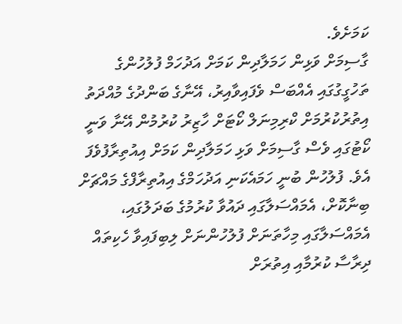ކަމަށެވެ.
ގާސިމަށް ވަޅިން ހަމަލާދިން ކަމަށް އަދުހަމް ފުލުހުންގެ ތަހުގީގުގައި އެއްބަސް ވެފައިވާއިރު، އޭނާގެ ބަންދުގެ މުއްދަތު އިތުރުކުރުމަށް ކްރިމިނަލް ކޯޓަށް ހާޒިރު ކުރުމުން އޭނާ ވަނީ ކޯޓުގައި ވެސް ގާސިމަށް ވަޅި ހަމަލާދިން ކަމަށް އިއުތިރާފުވެފަ އެވެ. ފުލުހުން ބުނީ ހަމައެކަނި އަދުހަމްގެ އިއުތިރާފްގެ މައްޗަށް ބިނާކޮށް، އެމައްސަލާގައި ދައުވާ ކުރުމުގެ ބަދަލުގައި، އެމައްސަލާގައި މިހާތަނަށް ފުލުހުންނަށް ލިބިފައިވާ ހެކިތައް ދިރާސާ ކުރުމާއި އިތުރަށް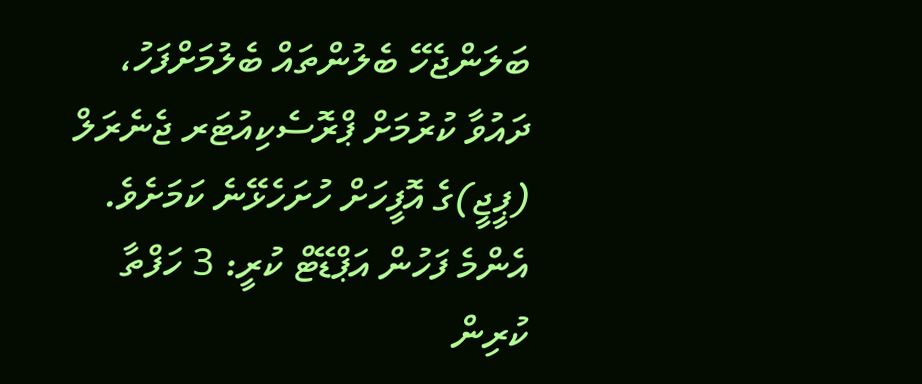ބަލަންޖެހޭ ބެލުންތައް ބެލުމަށްފަހު، ދައުވާ ކުރުމަށް ޕްރޮސެކިއުޓަރ ޖެނެރަލް (ޕީޖީ)ގެ އޮފީހަށް ހުށަހެޅޭނެ ކަމަށެވެ.
އެންމެ ފަހުން އަޕްޑޭޓް ކުރީ: 3 ހަފްތާ ކުރިން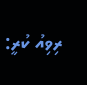ރިވިއު ކުރީ: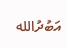އަބުދުالله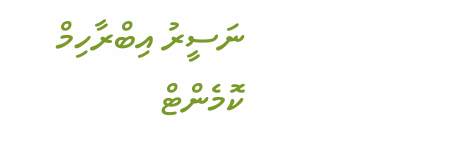ނަސީރު އިބްރާހިމް
ކޮމެންޓް